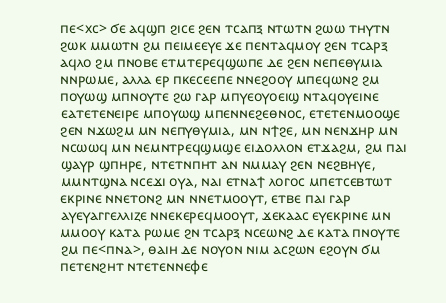ⲡⲉ<ⲭⲥ> ϭⲉ ⲁϥϣⲡ ϩⲓⲥⲉ ϩⲉⲛ ⲧⲥⲁⲡⲝ ⲛⲧⲱⲧⲛ ϩⲱⲱ ⲧⲏⲩⲧⲛ ϩⲱⲕ ⲙⲙⲱⲧⲛ ϩⲙ ⲡⲉⲓⲙⲉⲉⲩⲉ ϫⲉ ⲡⲉⲛⲧⲁϥⲙⲟⲩ ϩⲉⲛ ⲧⲥⲁⲣⲝ ⲁϥⲗⲟ ϩⲙ ⲡⲛⲟⲃⲉ ⲉⲧⲙⲧⲉⲣⲉϥϣⲱⲡⲉ ⲇⲉ ϩⲉⲛ ⲛⲉⲡⲉⲑⲩⲙⲓⲁ ⲛⲛⲣⲱⲙⲉ, ⲁⲗⲗⲁ ⲉⲣ ⲡⲕⲉⲥⲉⲉⲡⲉ ⲛⲛⲉϩⲟⲟⲩ ⲙⲡⲉϥⲱⲛϩ ϩⲙ ⲡⲟⲩⲱϣ ⲙⲡⲛⲟⲩⲧⲉ ϩⲱ ⲅⲁⲣ ⲙⲡⲩⲉⲟⲩⲟⲉⲓϣ ⲛⲧⲁϥⲟⲩⲉⲓⲛⲉ ⲉⲁⲧⲉⲧⲉⲛⲉⲓⲣⲉ ⲙⲡⲟⲩⲱϣ ⲙⲡⲉⲛⲛⲉϩⲉⲑⲛⲟⲥ, ⲉⲧⲉⲧⲉⲛⲙⲟⲟϣⲉ ϩⲉⲛ ⲛϫⲱϩⲙ ⲙⲛ ⲛⲉⲡⲩⲑⲩⲙⲓⲁ, ⲙⲛ ⲛϯϩⲉ, ⲙⲛ ⲛⲉⲛϫⲏⲣ ⲙⲛ ⲛⲥⲱⲱϥ ⲙⲛ ⲛⲉⲙⲛⲧⲣⲉϥϣⲙϣⲉ ⲉⲓⲇⲟⲗⲗⲟⲛ ⲉⲧϫⲁϩⲙ, ϩⲙ ⲡⲁⲓ ϣⲁⲩⲣ ϣⲡⲏⲣⲉ, ⲛⲧⲉⲧⲛⲡⲏⲧ ⲁⲛ ⲛⲙⲙⲁⲩ ϩⲉⲛ ⲛⲉϩⲃⲏⲩⲉ, ⲙⲙⲛⲧϣⲛⲁ ⲛⲥⲉϫⲓ ⲟⲩⲁ, ⲛⲁⲓ ⲉⲧⲛⲁϯ ⲗⲟⲅⲟⲥ ⲙⲡⲉⲧⲥⲉⲃⲧⲱⲧ ⲉⲕⲣⲓⲛⲉ ⲛⲛⲉⲧⲟⲛϩ ⲙⲛ ⲛⲛⲉⲧⲙⲟⲟⲩⲧ, ⲉⲧⲃⲉ ⲡⲁⲓ ⲅⲁⲣ ⲁⲩⲉⲩⲁⲅⲅⲉⲗⲗⲓⲍⲉ ⲛⲛⲉⲕⲉⲣⲉϥⲙⲟⲟⲩⲧ, ϫⲉⲕⲁⲁⲥ ⲉⲩⲉⲕⲣⲓⲛⲉ ⲙⲛ ⲙⲙⲟⲟⲩ ⲕⲁⲧⲁ ⲣⲱⲙⲉ ϩⲛ ⲧⲥⲁⲣⲝ ⲛⲥⲉⲱⲛϩ ⲇⲉ ⲕⲁⲧⲁ ⲡⲛⲟⲩⲧⲉ ϩⲙ ⲡⲉ<ⲡⲛⲁ>, ⲑⲁⲓⲏ ⲇⲉ ⲛⲟⲩⲟⲛ ⲛⲓⲙ ⲁⲥϩⲱⲛ ⲉϩⲟⲩⲛ ϭⲙ ⲡⲉⲧⲉⲛϩⲏⲧ ⲛⲧⲉⲧⲉⲛⲛⲉⲫⲉ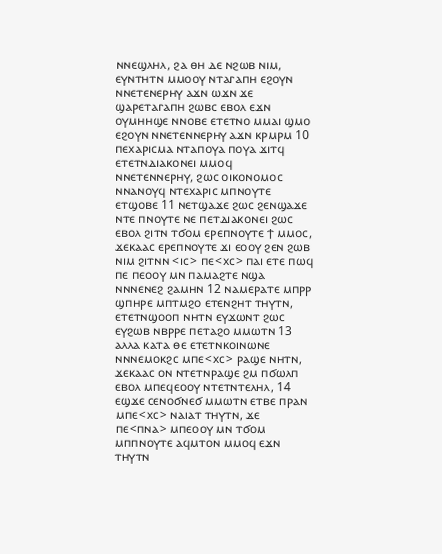ⲛⲛⲉϣⲗⲏⲗ, ϩⲁ ⲑⲏ ⲇⲉ ⲛϩⲱⲃ ⲛⲓⲙ, ⲉⲩⲛⲧⲏⲧⲛ ⲙⲙⲟⲟⲩ ⲛⲧⲁⲅⲁⲡⲏ ⲉϩⲟⲩⲛ ⲛⲛⲉⲧⲉⲛⲉⲣⲏⲩ ⲁϫⲛ ⲱϫⲛ ϫⲉ ϣⲁⲣⲉⲧⲁⲅⲁⲡⲏ ϩⲱⲃⲥ ⲉⲃⲟⲗ ⲉϫⲛ ⲟⲩⲙⲏⲏϣⲉ ⲛⲛⲟⲃⲉ ⲉⲧⲉⲧⲛⲟ ⲙⲙⲁⲓ ϣⲙⲟ ⲉϩⲟⲩⲛ ⲛⲛⲉⲧⲉⲛⲛⲉⲣⲏⲩ ⲁϫⲛ ⲕⲣⲙⲣⲙ 10 ⲡⲉⲭⲁⲣⲓⲥⲙⲁ ⲛⲧⲁⲡⲟⲩⲁ ⲡⲟⲩⲁ ϫⲓⲧϥ ⲉⲧⲉⲧⲛⲇⲓⲁⲕⲟⲛⲉⲓ ⲙⲙⲟϥ ⲛⲛⲉⲧⲉⲛⲛⲉⲣⲏⲩ, ϩⲱⲥ ⲟⲓⲕⲟⲛⲟⲙⲟⲥ ⲛⲛⲁⲛⲟⲩϥ ⲛⲧⲉⲭⲁⲣⲓⲥ ⲙⲡⲛⲟⲩⲧⲉ ⲉⲧϣⲟⲃⲉ 11 ⲛⲉⲧϣⲁϫⲉ ϩⲱⲥ ϩⲉⲛϣⲁϫⲉ ⲛⲧⲉ ⲡⲛⲟⲩⲧⲉ ⲛⲉ ⲡⲉⲧⲇⲓⲁⲕⲟⲛⲉⲓ ϩⲱⲥ ⲉⲃⲟⲗ ϩⲓⲧⲛ ⲧϭⲟⲙ ⲉⲣⲉⲡⲛⲟⲩⲧⲉ ϯ ⲙⲙⲟⲥ, ϫⲉⲕⲁⲁⲥ ⲉⲣⲉⲡⲛⲟⲩⲧⲉ ϫⲓ ⲉⲟⲟⲩ ϩⲉⲛ ϩⲱⲃ ⲛⲓⲙ ϩⲓⲧⲛⲛ <ⲓⲥ> ⲡⲉ<ⲭⲥ> ⲡⲁⲓ ⲉⲧⲉ ⲡⲱϥ ⲡⲉ ⲡⲉⲟⲟⲩ ⲙⲛ ⲡⲁⲙⲁϩⲧⲉ ⲛϣⲁ ⲛⲛⲛⲉⲛⲉϩ ϩⲁⲙⲏⲛ 12 ⲛⲁⲙⲉⲣⲁⲧⲉ ⲙⲡⲣⲣ ϣⲡⲏⲣⲉ ⲙⲡⲧⲙϩⲟ ⲉⲧⲉⲛϩⲏⲧ ⲧⲏⲩⲧⲛ, ⲉⲧⲉⲧⲛϣⲟⲟⲡ ⲛⲏⲧⲛ ⲉⲩϫⲱⲛⲧ ϩⲱⲥ ⲉⲩϩⲱⲃ ⲛⲃⲣⲣⲉ ⲡⲉⲧⲁϩⲟ ⲙⲙⲱⲧⲛ 13 ⲁⲗⲗⲁ ⲕⲁⲧⲁ ⲑⲉ ⲉⲧⲉⲧⲛⲕⲟⲓⲛⲱⲛⲉ ⲛⲛⲛⲉⲙⲟⲕϩⲥ ⲙⲡⲉ<ⲭⲥ> ⲣⲁϣⲉ ⲛⲏⲧⲛ, ϫⲉⲕⲁⲁⲥ ⲟⲛ ⲛⲧⲉⲧⲛⲣⲁϣⲉ ϩⲙ ⲡϭⲱⲗⲡ ⲉⲃⲟⲗ ⲙⲡⲉϥⲉⲟⲟⲩ ⲛⲧⲉⲧⲛⲧⲉⲗⲏⲗ, 14 ⲉϣϫⲉ ⲥⲉⲛⲟϭⲛⲉϭ ⲙⲙⲱⲧⲛ ⲉⲧⲃⲉ ⲡⲣⲁⲛ ⲙⲡⲉ<ⲭⲥ> ⲛⲁⲓⲁⲧ ⲧⲏⲩⲧⲛ, ϫⲉ ⲡⲉ<ⲡⲛⲁ> ⲙⲡⲉⲟⲟⲩ ⲙⲛ ⲧϭⲟⲙ ⲙⲡⲡⲛⲟⲩⲧⲉ ⲁϥⲙⲧⲟⲛ ⲙⲙⲟϥ ⲉϫⲛ ⲧⲏⲩⲧⲛ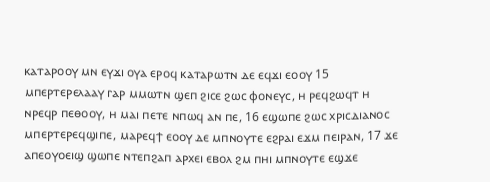ⲕⲁⲧⲁⲣⲟⲟⲩ ⲙⲛ ⲉⲩϫⲓ ⲟⲩⲁ ⲉⲣⲟϥ ⲕⲁⲧⲁⲣⲱⲧⲛ ⲇⲉ ⲉϥϫⲓ ⲉⲟⲟⲩ 15 ⲙⲡⲉⲣⲧⲉⲣⲉⲗⲁⲁⲩ ⲅⲁⲣ ⲙⲙⲱⲧⲛ ϣⲉⲡ ϩⲓⲥⲉ ϩⲱⲥ ⲫⲟⲛⲉⲩⲥ, ⲏ ⲣⲉϥϩⲱϥⲧ ⲏ ⲛⲣⲉϥⲣ ⲡⲉⲑⲟⲟⲩ, ⲏ ⲙⲁⲓ ⲡⲉⲧⲉ ⲛⲡⲱϥ ⲁⲛ ⲡⲉ, 16 ⲉϣⲱⲡⲉ ϩⲱⲥ ⲭⲣⲓⲥⲇⲓⲁⲛⲟⲥ ⲙⲡⲉⲣⲧⲉⲣⲉϥϣⲓⲡⲉ, ⲙⲁⲣⲉϥϯ ⲉⲟⲟⲩ ⲇⲉ ⲙⲡⲛⲟⲩⲧⲉ ⲉϩⲣⲁⲓ ⲉϫⲙ ⲡⲉⲓⲣⲁⲛ, 17 ϫⲉ ⲁⲡⲉⲟⲩⲟⲉⲓϣ ϣⲱⲡⲉ ⲛⲧⲉⲡϩⲁⲡ ⲁⲣⲭⲉⲓ ⲉⲃⲟⲗ ϩⲙ ⲡⲏⲓ ⲙⲡⲛⲟⲩⲧⲉ ⲉϣϫⲉ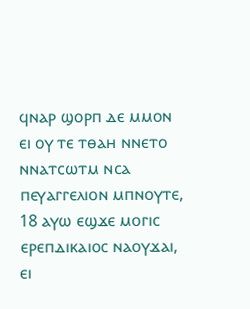ϥⲛⲁⲣ ϣⲟⲣⲡ ⲇⲉ ⲙⲙⲟⲛ ⲉⲓ ⲟⲩ ⲧⲉ ⲧⲑⲁⲏ ⲛⲛⲉⲧⲟ ⲛⲛⲁⲧⲥⲱⲧⲙ ⲛⲥⲁ ⲡⲉⲩⲁⲅⲅⲉⲗⲓⲟⲛ ⲙⲡⲛⲟⲩⲧⲉ, 18 ⲁⲩⲱ ⲉϣϫⲉ ⲙⲟⲅⲓⲥ ⲉⲣⲉⲡⲇⲓⲕⲁⲓⲟⲥ ⲛⲁⲟⲩϫⲁⲓ, ⲉⲓ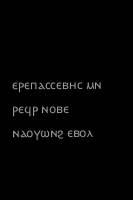ⲉⲣⲉⲡⲁⲥⲥⲉⲃⲏⲥ ⲙⲛ ⲣⲉϥⲣ ⲛⲟⲃⲉ ⲛⲁⲟⲩⲱⲛϩ ⲉⲃⲟⲗ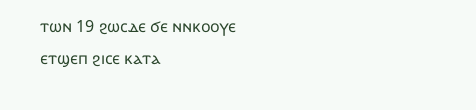ⲧⲱⲛ 19 ϩⲱⲥⲇⲉ ϭⲉ ⲛⲛⲕⲟⲟⲩⲉ ⲉⲧϣⲉⲡ ϩⲓⲥⲉ ⲕⲁⲧⲁ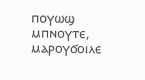ⲡⲟⲩⲱϣ ⲙⲡⲛⲟⲩⲧⲉ, ⲙⲁⲣⲟⲩϭⲟⲓⲗⲉ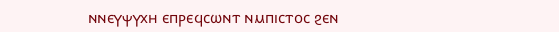ⲛⲛⲉⲩⲯⲩⲭⲏ ⲉⲡⲣⲉϥⲥⲱⲛⲧ ⲛⲙⲡⲓⲥⲧⲟⲥ ϩⲉⲛ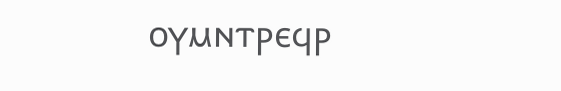ⲟⲩⲙⲛⲧⲣⲉϥⲣ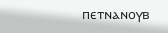ⲡⲉⲧⲛⲁⲛⲟⲩⲃ